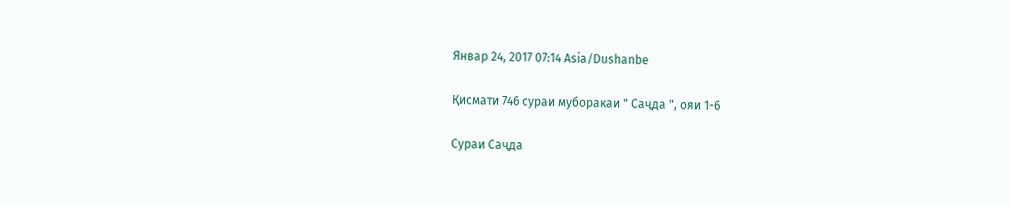Январ 24, 2017 07:14 Asia/Dushanbe

Қисмати 746 сураи муборакаи " Саҷда ", ояи 1-6

Сураи Саҷда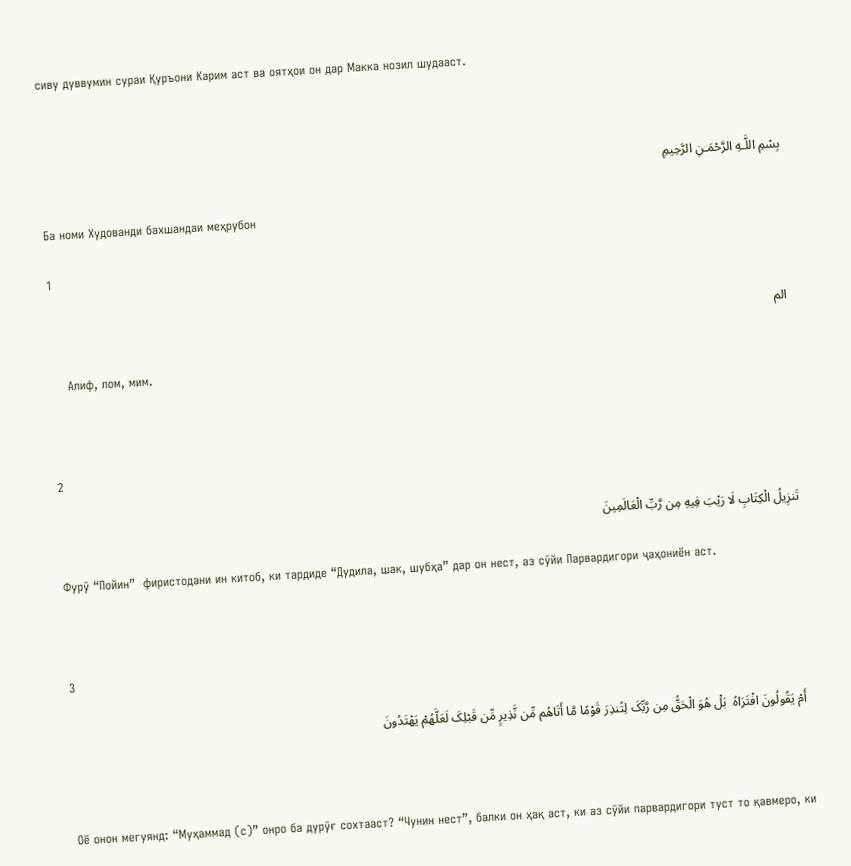сиву дуввумин сураи Қуръони Карим аст ва оятҳои он дар Макка нозил шудааст.



بِسْمِ اللَّـهِ الرَّحْمَـنِ الرَّحِیمِ

Ба номи Худованди бахшандаи меҳрубон

1

الم

    Алиф, лом, мим.



2

تَنزِیلُ الْکِتَابِ لَا رَیْبَ فِیهِ مِن رَّبِّ الْعَالَمِینَ

Фурӯ “Пойин”  фиристодани ин китоб, ки тардиде “Дудила, шак, шубҳа” дар он нест, аз сӯйи Парвардигори ҷаҳониён аст.



3

 أَمْ یَقُولُونَ افْتَرَاهُ  بَلْ هُوَ الْحَقُّ مِن رَّبِّکَ لِتُنذِرَ قَوْمًا مَّا أَتَاهُم مِّن نَّذِیرٍ مِّن قَبْلِکَ لَعَلَّهُمْ یَهْتَدُونَ



Оё онон мегуянд: “Муҳаммад (с)” онро ба дурӯғ сохтааст? “Чунин нест”, балки он ҳақ аст, ки аз сӯйи парвардигори туст то қавмеро, ки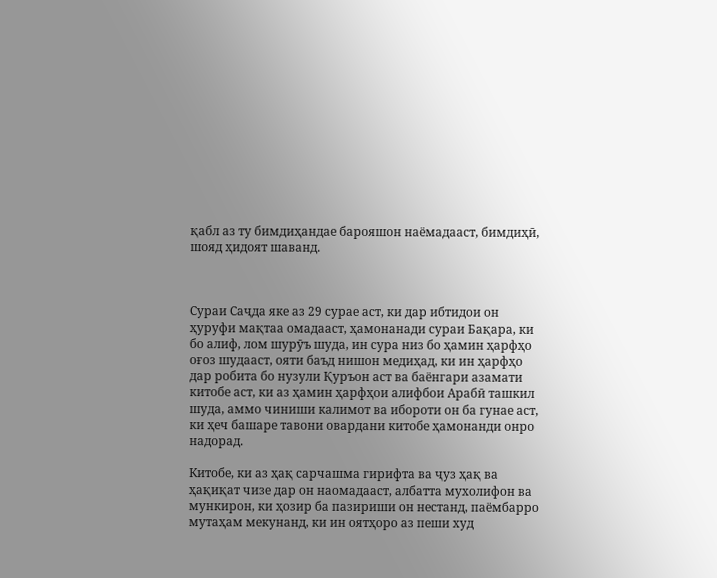қабл аз ту бимдиҳандае барояшон наёмадааст, бимдиҳӣ, шояд ҳидоят шаванд.



Сураи Саҷда яке аз 29 сурае аст, ки дар ибтидои он ҳуруфи мақтаа омадааст, ҳамонанади сураи Бақара, ки бо алиф, лом шурӯъ шуда, ин сура низ бо ҳамин ҳарфҳо оғоз шудааст, ояти баъд нишон медиҳад, ки ин ҳарфҳо дар робита бо нузули Қуръон аст ва баёнгари азамати китобе аст, ки аз ҳамин ҳарфҳои алифбои Арабӣ ташкил шуда, аммо чиниши калимот ва ибороти он ба гунае аст, ки ҳеч башаре тавони овардани китобе ҳамонанди онро надорад.

Китобе, ки аз ҳақ сарчашма гирифта ва ҷуз ҳақ ва ҳақиқат чизе дар он наомадааст, албатта мухолифон ва мункирон, ки ҳозир ба пазириши он нестанд, паёмбарро мутаҳам мекунанд, ки ин оятҳоро аз пеши худ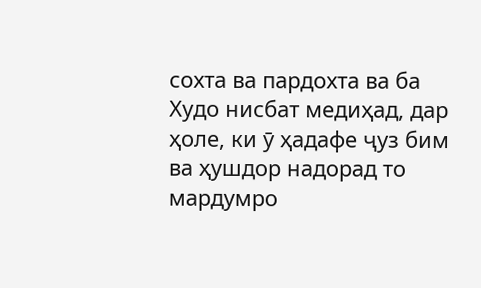сохта ва пардохта ва ба Худо нисбат медиҳад, дар ҳоле, ки ӯ ҳадафе ҷуз бим ва ҳушдор надорад то мардумро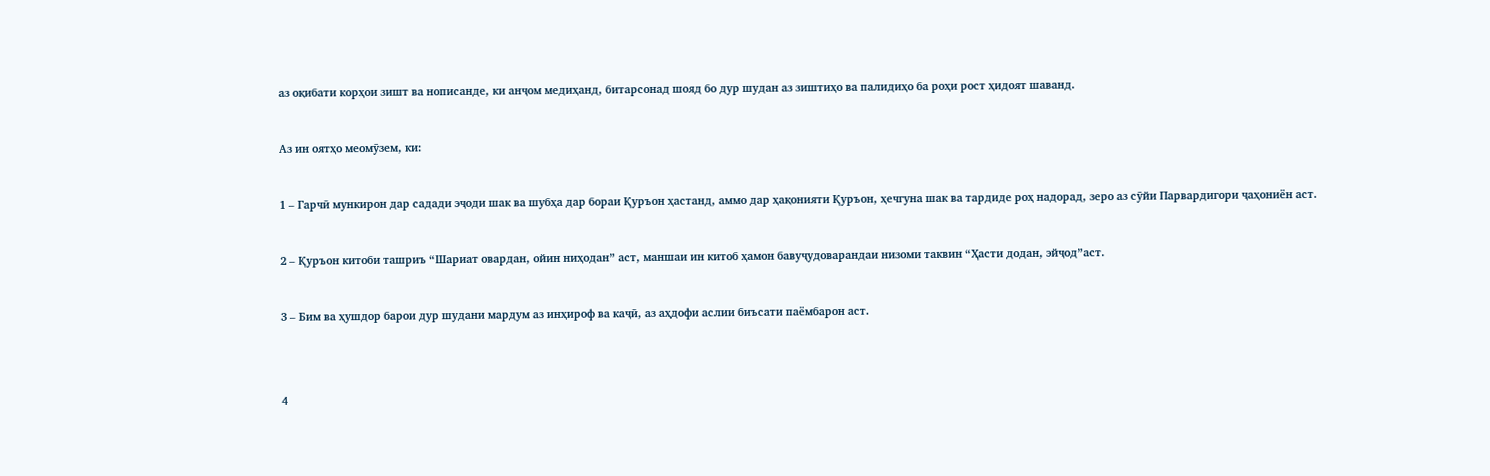аз оқибати корҳои зишт ва нописанде, ки анҷом медиҳанд, битарсонад шояд бо дур шудан аз зиштиҳо ва палидиҳо ба роҳи рост ҳидоят шаванд.



Аз ин оятҳо меомӯзем, ки:



1 – Гарчӣ мункирон дар садади эҷоди шак ва шубҳа дар бораи Қуръон ҳастанд, аммо дар ҳақонияти Қуръон, ҳечгуна шак ва тардиде роҳ надорад, зеро аз сӯйи Парвардигори ҷаҳониён аст.



2 – Қуръон китоби ташриъ “Шариат овардан, ойин ниҳодан” аст, маншаи ин китоб ҳамон бавуҷудоварандаи низоми таквин “Ҳасти додан, эйҷод”аст.



3 – Бим ва ҳушдор барои дур шудани мардум аз инҳироф ва каҷӣ, аз аҳдофи аслии биъсати паёмбарон аст.





4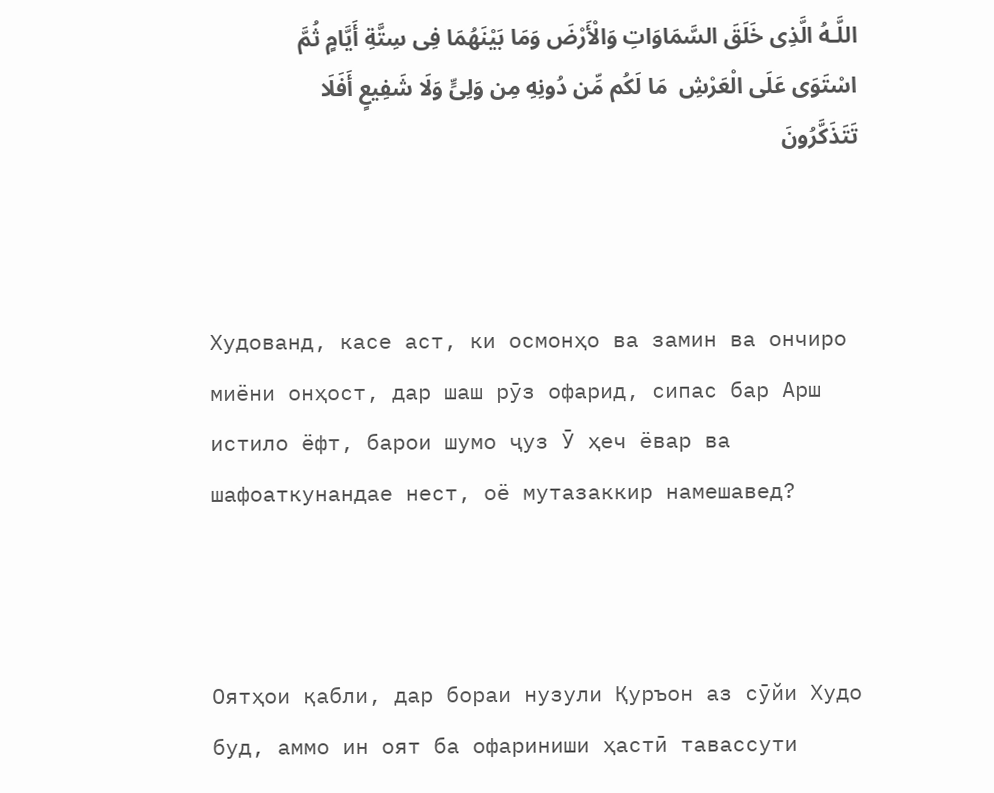اللَّـهُ الَّذِی خَلَقَ السَّمَاوَاتِ وَالْأَرْضَ وَمَا بَیْنَهُمَا فِی سِتَّةِ أَیَّامٍ ثُمَّ اسْتَوَى عَلَى الْعَرْشِ  مَا لَکُم مِّن دُونِهِ مِن وَلِیٍّ وَلَا شَفِیعٍ أَفَلَا تَتَذَکَّرُونَ



Худованд, касе аст, ки осмонҳо ва замин ва ончиро миёни онҳост, дар шаш рӯз офарид, сипас бар Арш истило ёфт, барои шумо ҷуз Ӯ ҳеч ёвар ва шафоаткунандае нест, оё мутазаккир намешавед?



Оятҳои қабли, дар бораи нузули Қуръон аз сӯйи Худо буд, аммо ин оят ба офариниши ҳастӣ тавассути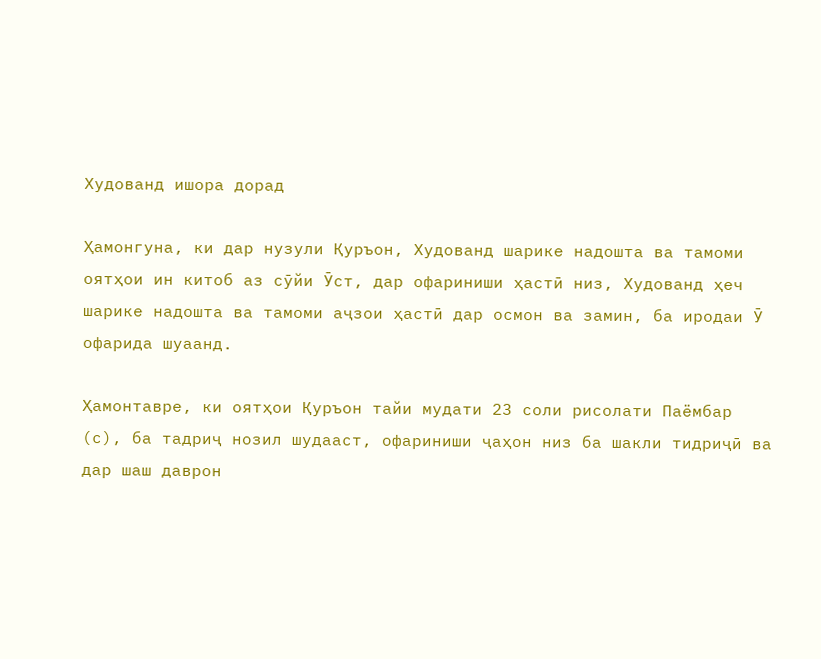Худованд ишора дорад

Ҳамонгуна, ки дар нузули Қуръон, Худованд шарике надошта ва тамоми оятҳои ин китоб аз сӯйи Ӯст, дар офариниши ҳастӣ низ, Худованд ҳеч шарике надошта ва тамоми аҷзои ҳастӣ дар осмон ва замин, ба иродаи Ӯ офарида шуаанд.

Ҳамонтавре, ки оятҳои Қуръон тайи мудати 23 соли рисолати Паёмбар (с), ба тадриҷ нозил шудааст, офариниши ҷаҳон низ ба шакли тидриҷӣ ва дар шаш даврон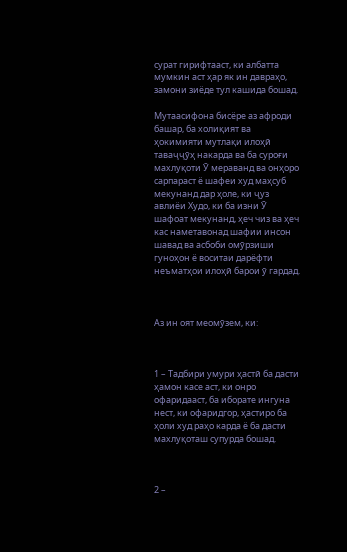сурат гирифтааст, ки албатта мумкин аст ҳар як ин давраҳо, замони зиёде тул кашида бошад.

Мутаасифона бисёре аз афроди башар, ба холиқият ва ҳокимияти мутлақи илоҳӣ таваҷҷӯҳ накарда ва ба суроғи махлуқоти Ӯ мераванд ва онҳоро сарпараст ё шафеи худ маҳсуб мекунанд дар ҳоле, ки ҷуз авлиёи Худо, ки ба изни Ӯ шафоат мекунанд, ҳеч чиз ва ҳеч кас наметавонад шафии инсон шавад ва асбоби омӯрзиши гуноҳон ё воситаи дарёфти неъматҳои илоҳӣ барои ӯ гардад.



Аз ин оят меомӯзем, ки:



1 – Тадбири умури ҳастӣ ба дасти ҳамон касе аст, ки онро офаридааст, ба иборате ингуна нест, ки офаридгор, ҳастиро ба ҳоли худ раҳо карда ё ба дасти махлуқоташ супурда бошад.



2 –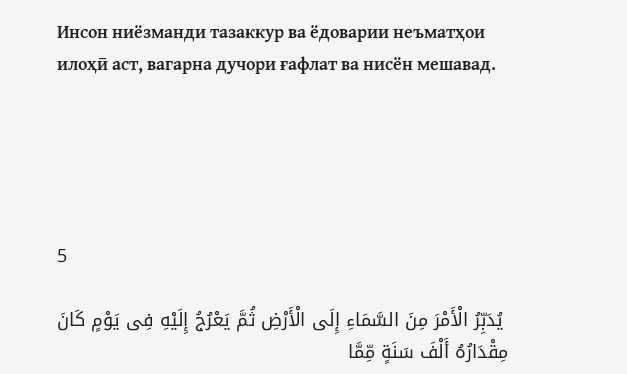Инсон ниёзманди тазаккур ва ёдоварии неъматҳои илоҳӣ аст, вагарна дучори ғафлат ва нисён мешавад.





5

 یُدَبِّرُ الْأَمْرَ مِنَ السَّمَاءِ إِلَى الْأَرْضِ ثُمَّ یَعْرُجُ إِلَیْهِ فِی یَوْمٍ کَانَ مِقْدَارُهُ أَلْفَ سَنَةٍ مِّمَّا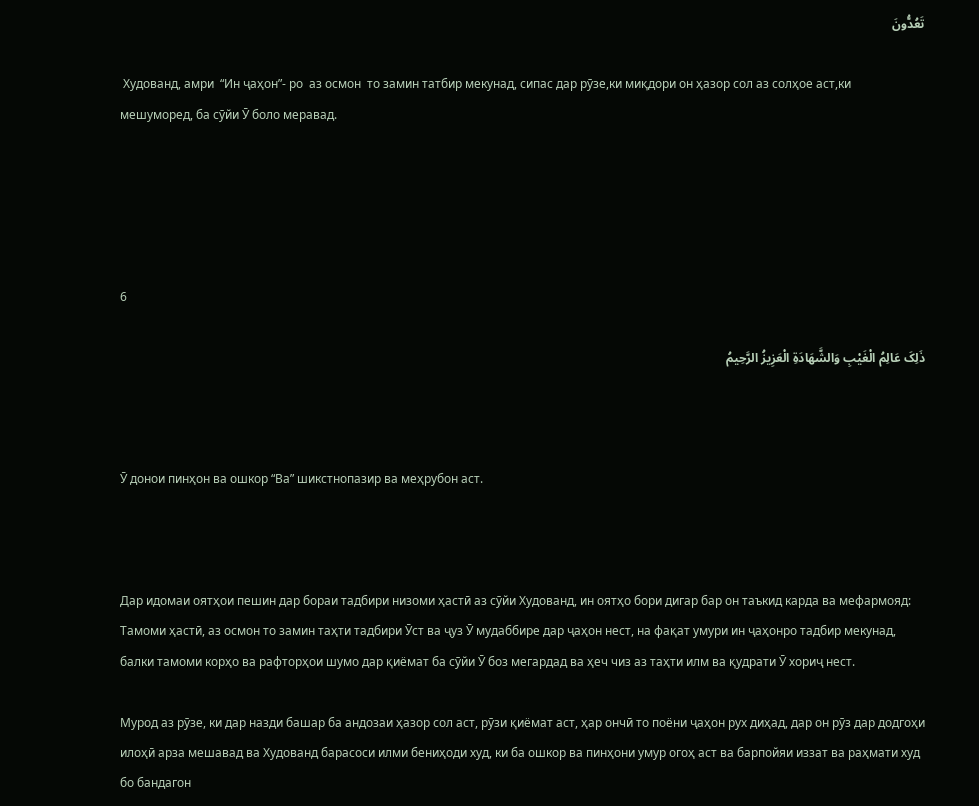تَعُدُّونَ

 Худованд, амри  “Ин ҷаҳон”- ро  аз осмон  то замин татбир мекунад, сипас дар рӯзе,ки миқдори он ҳазор сол аз солҳое аст,ки мешуморед, ба сӯйи Ӯ боло меравад.





6

ذَلِکَ عَالِمُ الْغَیْبِ وَالشَّهَادَةِ الْعَزِیزُ الرَّحِیمُ



Ӯ донои пинҳон ва ошкор “Ва” шикстнопазир ва меҳрубон аст.



Дар идомаи оятҳои пешин дар бораи тадбири низоми ҳастӣ аз сӯйи Худованд, ин оятҳо бори дигар бар он таъкид карда ва мефармояд: Тамоми ҳастӣ, аз осмон то замин таҳти тадбири Ӯст ва ҷуз Ӯ мудаббире дар ҷаҳон нест, на фақат умури ин ҷаҳонро тадбир мекунад, балки тамоми корҳо ва рафторҳои шумо дар қиёмат ба сӯйи Ӯ боз мегардад ва ҳеч чиз аз таҳти илм ва қудрати Ӯ хориҷ нест.

Мурод аз рӯзе, ки дар назди башар ба андозаи ҳазор сол аст, рӯзи қиёмат аст, ҳар ончӣ то поёни ҷаҳон рух диҳад, дар он рӯз дар додгоҳи илоҳӣ арза мешавад ва Худованд барасоси илми бениҳоди худ, ки ба ошкор ва пинҳони умур огоҳ аст ва барпойяи иззат ва раҳмати худ бо бандагон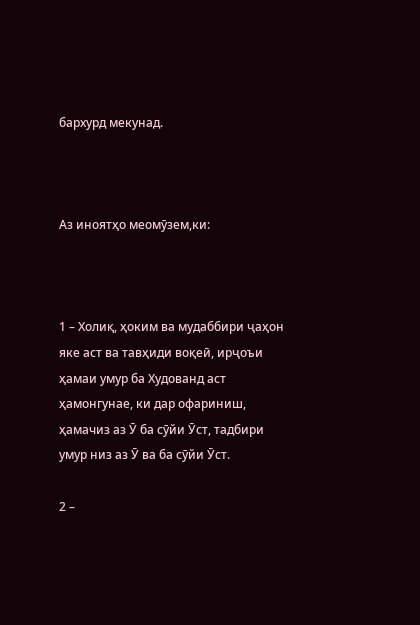бархурд мекунад.



Аз иноятҳо меомӯзем,ки:



1 – Холиқ, ҳоким ва мудаббири ҷаҳон яке аст ва тавҳиди воқеӣ, ирҷоъи ҳамаи умур ба Худованд аст ҳамонгунае, ки дар офариниш, ҳамачиз аз Ӯ ба сӯйи Ӯст, тадбири умур низ аз Ӯ ва ба сӯйи Ӯст.

2 –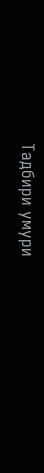Тадбири умури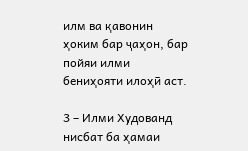илм ва қавонин ҳоким бар ҷаҳон, бар пойяи илми бениҳояти илоҳӣ аст.

3 – Илми Худованд нисбат ба ҳамаи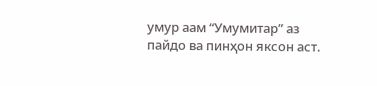умур аам “Умумитар” аз пайдо ва пинҳон яксон аст.